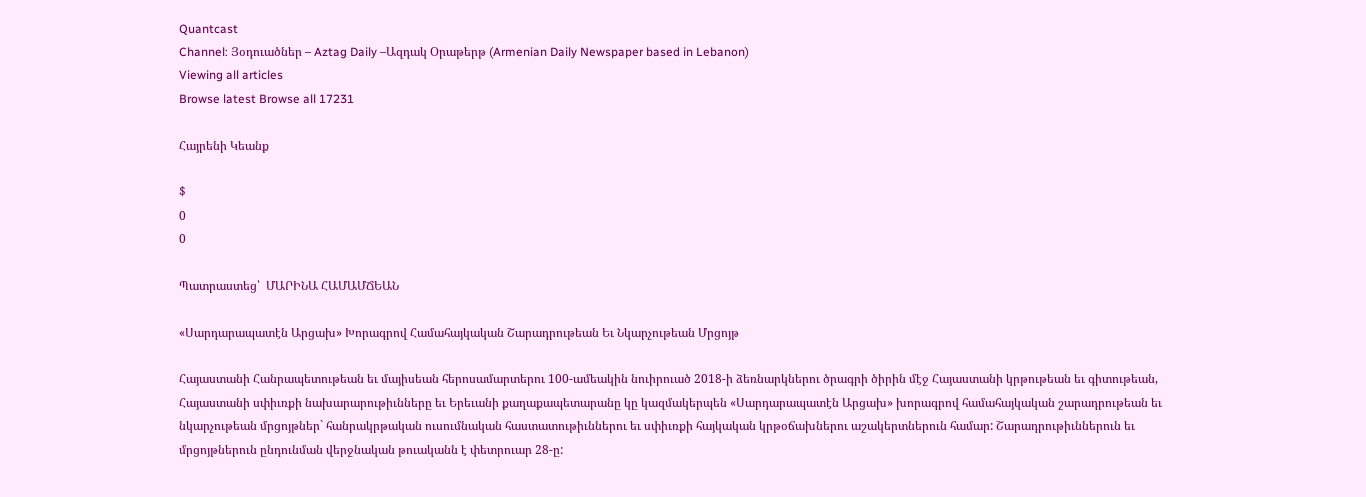Quantcast
Channel: Յօդուածներ – Aztag Daily –Ազդակ Օրաթերթ (Armenian Daily Newspaper based in Lebanon)
Viewing all articles
Browse latest Browse all 17231

Հայրենի Կեանք

$
0
0

Պատրաստեց՝  ՄԱՐԻՆԱ ՀԱՄԱՄՃԵԱՆ

«Սարդարապատէն Արցախ» Խորագրով Համահայկական Շարադրութեան Եւ Նկարչութեան Մրցոյթ

Հայաստանի Հանրապետութեան եւ մայիսեան հերոսամարտերու 100-ամեակին նուիրուած 2018-ի ձեռնարկներու ծրագրի ծիրին մէջ Հայաստանի կրթութեան եւ գիտութեան, Հայաստանի սփիւռքի նախարարութիւնները եւ Երեւանի քաղաքապետարանը կը կազմակերպեն «Սարդարապատէն Արցախ» խորագրով համահայկական շարադրութեան եւ նկարչութեան մրցոյթներ` հանրակրթական ուսումնական հաստատութիւններու եւ սփիւռքի հայկական կրթօճախներու աշակերտներուն համար: Շարադրութիւններուն եւ մրցոյթներուն ընդունման վերջնական թուականն է փետրուար 28-ը: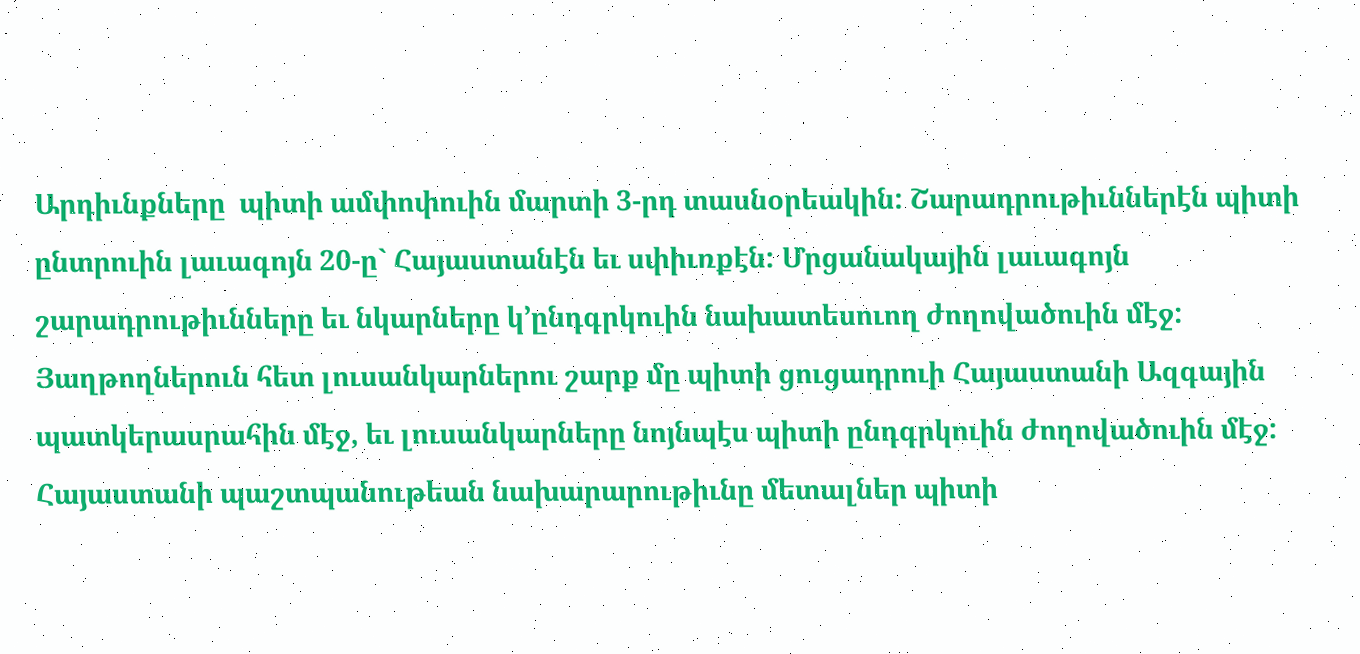Արդիւնքները  պիտի ամփոփուին մարտի 3-րդ տասնօրեակին: Շարադրութիւններէն պիտի ընտրուին լաւագոյն 20-ը` Հայաստանէն եւ սփիւռքէն: Մրցանակային լաւագոյն շարադրութիւնները եւ նկարները կ’ընդգրկուին նախատեսուող ժողովածուին մէջ: Յաղթողներուն հետ լուսանկարներու շարք մը պիտի ցուցադրուի Հայաստանի Ազգային պատկերասրահին մէջ, եւ լուսանկարները նոյնպէս պիտի ընդգրկուին ժողովածուին մէջ: Հայաստանի պաշտպանութեան նախարարութիւնը մետալներ պիտի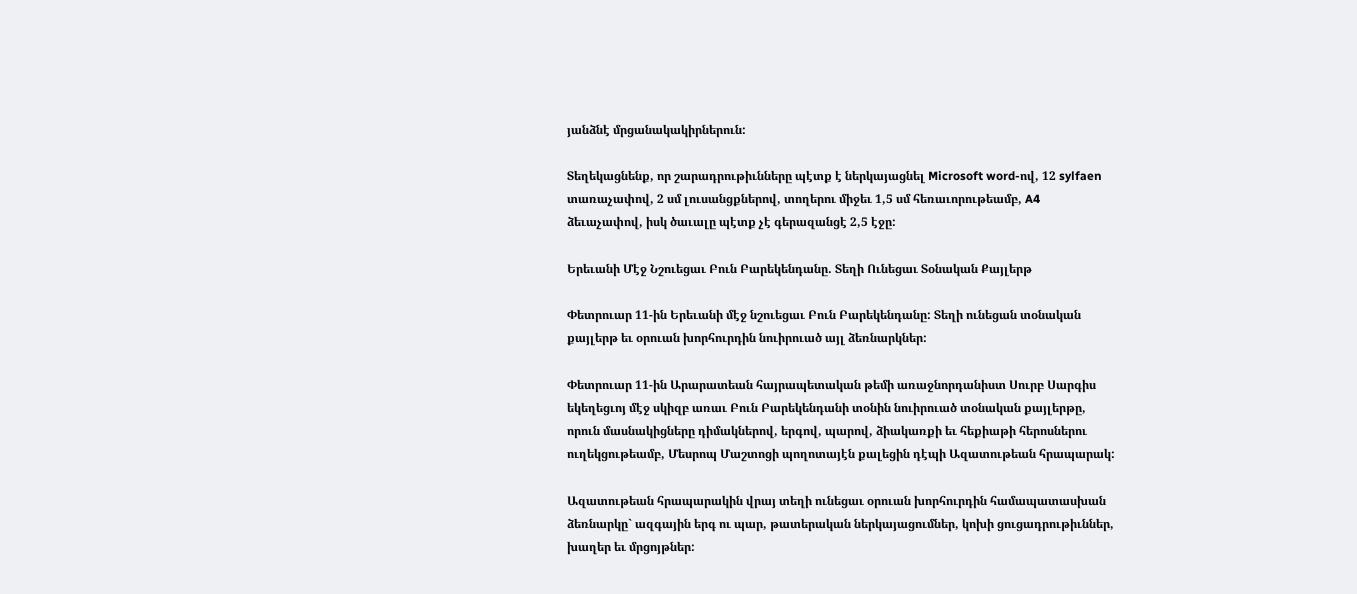յանձնէ մրցանակակիրներուն:

Տեղեկացնենք, որ շարադրութիւնները պէտք է ներկայացնել Microsoft word-ով, 12 sylfaen տառաչափով, 2 սմ լուսանցքներով, տողերու միջեւ 1,5 սմ հեռաւորութեամբ, A4 ձեւաչափով, իսկ ծաւալը պէտք չէ գերազանցէ 2,5 էջը:

Երեւանի Մէջ Նշուեցաւ Բուն Բարեկենդանը. Տեղի Ունեցաւ Տօնական Քայլերթ

Փետրուար 11-ին Երեւանի մէջ նշուեցաւ Բուն Բարեկենդանը: Տեղի ունեցան տօնական քայլերթ եւ օրուան խորհուրդին նուիրուած այլ ձեռնարկներ:

Փետրուար 11-ին Արարատեան հայրապետական թեմի առաջնորդանիստ Սուրբ Սարգիս եկեղեցւոյ մէջ սկիզբ առաւ Բուն Բարեկենդանի տօնին նուիրուած տօնական քայլերթը, որուն մասնակիցները դիմակներով, երգով, պարով, ձիակառքի եւ հեքիաթի հերոսներու ուղեկցութեամբ, Մեսրոպ Մաշտոցի պողոտայէն քալեցին դէպի Ազատութեան հրապարակ:

Ազատութեան հրապարակին վրայ տեղի ունեցաւ օրուան խորհուրդին համապատասխան ձեռնարկը` ազգային երգ ու պար, թատերական ներկայացումներ, կոխի ցուցադրութիւններ, խաղեր եւ մրցոյթներ: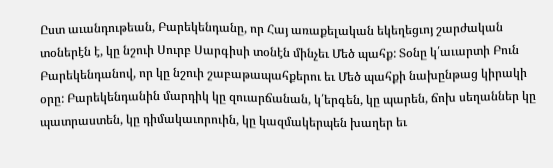Ըստ աւանդութեան, Բարեկենդանը, որ Հայ առաքելական եկեղեցւոյ շարժական տօներէն է, կը նշուի Սուրբ Սարգիսի տօնէն մինչեւ Մեծ պահք: Տօնը կ՛աւարտի Բուն Բարեկենդանով, որ կը նշուի շաբաթապահքերու եւ Մեծ պահքի նախընթաց կիրակի օրը: Բարեկենդանին մարդիկ կը զուարճանան, կ՛երգեն, կը պարեն, ճոխ սեղաններ կը պատրաստեն, կը դիմակաւորուին, կը կազմակերպեն խաղեր եւ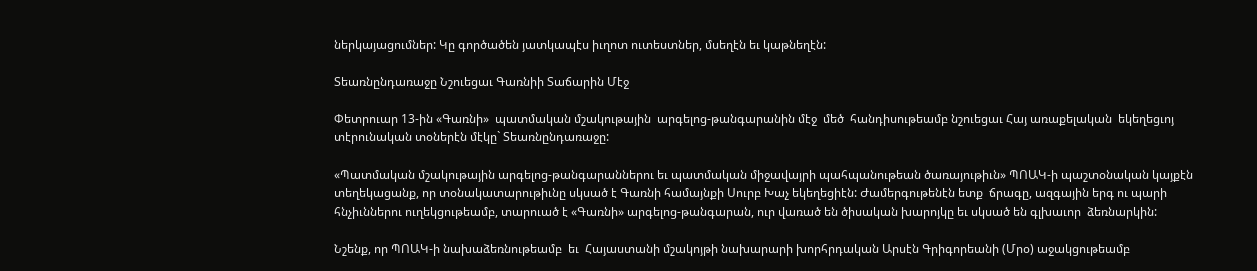ներկայացումներ: Կը գործածեն յատկապէս իւղոտ ուտեստներ, մսեղէն եւ կաթնեղէն:

Տեառնընդառաջը Նշուեցաւ Գառնիի Տաճարին Մէջ

Փետրուար 13-ին «Գառնի»  պատմական մշակութային  արգելոց-թանգարանին մէջ  մեծ  հանդիսութեամբ նշուեցաւ Հայ առաքելական  եկեղեցւոյ տէրունական տօներէն մէկը` Տեառնընդառաջը:

«Պատմական մշակութային արգելոց-թանգարաններու եւ պատմական միջավայրի պահպանութեան ծառայութիւն» ՊՈԱԿ-ի պաշտօնական կայքէն տեղեկացանք, որ տօնակատարութիւնը սկսած է Գառնի համայնքի Սուրբ Խաչ եկեղեցիէն: Ժամերգութենէն ետք  ճրագը, ազգային երգ ու պարի հնչիւններու ուղեկցութեամբ, տարուած է «Գառնի» արգելոց-թանգարան, ուր վառած են ծիսական խարոյկը եւ սկսած են գլխաւոր  ձեռնարկին:

Նշենք, որ ՊՈԱԿ-ի նախաձեռնութեամբ  եւ  Հայաստանի մշակոյթի նախարարի խորհրդական Արսէն Գրիգորեանի (Մրօ) աջակցութեամբ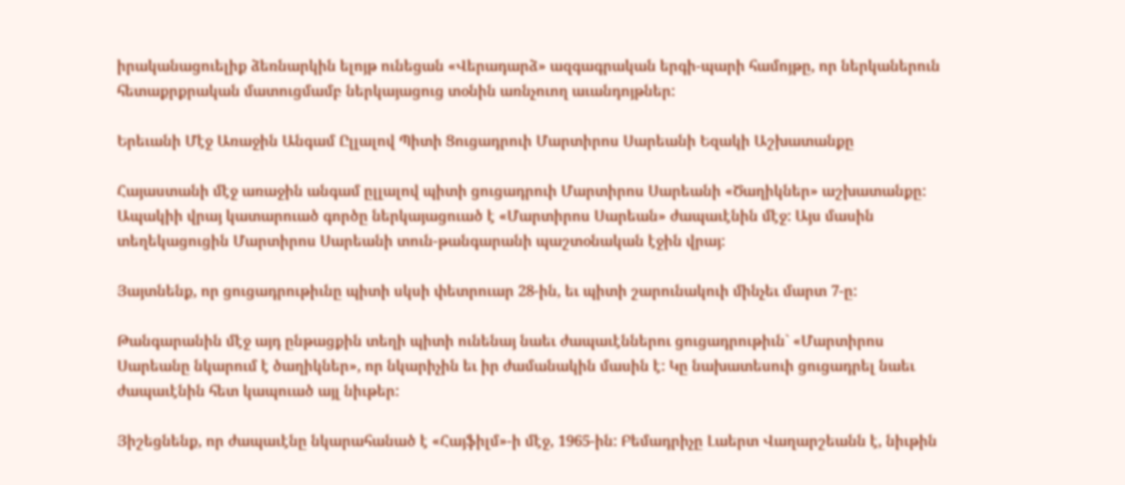իրականացուելիք ձեռնարկին ելոյթ ունեցան «Վերադարձ» ազգագրական երգի-պարի համոյթը, որ ներկաներուն հետաքրքրական մատուցմամբ ներկայացուց տօնին առնչուող աւանդոյթներ:

Երեւանի Մէջ Առաջին Անգամ Ըլլալով Պիտի Ցուցադրուի Մարտիրոս Սարեանի Եզակի Աշխատանքը

Հայաստանի մէջ առաջին անգամ ըլլալով պիտի ցուցադրուի Մարտիրոս Սարեանի «Ծաղիկներ» աշխատանքը: Ապակիի վրայ կատարուած գործը ներկայացուած է «Մարտիրոս Սարեան» ժապաւէնին մէջ: Այս մասին տեղեկացուցին Մարտիրոս Սարեանի տուն-թանգարանի պաշտօնական էջին վրայ:

Յայտնենք, որ ցուցադրութիւնը պիտի սկսի փետրուար 28-ին, եւ պիտի շարունակուի մինչեւ մարտ 7-ը:

Թանգարանին մէջ այդ ընթացքին տեղի պիտի ունենայ նաեւ ժապաւէններու ցուցադրութիւն` «Մարտիրոս Սարեանը նկարում է ծաղիկներ», որ նկարիչին եւ իր ժամանակին մասին է: Կը նախատեսուի ցուցադրել նաեւ ժապաւէնին հետ կապուած այլ նիւթեր:

Յիշեցնենք, որ ժապաւէնը նկարահանած է «Հայֆիլմ»-ի մէջ, 1965-ին: Բեմադրիչը Լաերտ Վաղարշեանն է, նիւթին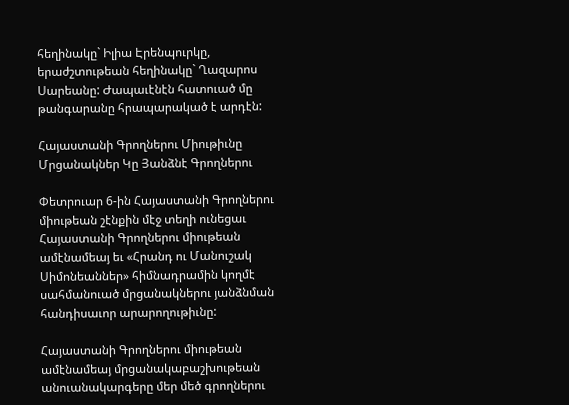հեղինակը` Իլիա Էրենպուրկը, երաժշտութեան հեղինակը` Ղազարոս Սարեանը: Ժապաւէնէն հատուած մը թանգարանը հրապարակած է արդէն:

Հայաստանի Գրողներու Միութիւնը Մրցանակներ Կը Յանձնէ Գրողներու

Փետրուար 6-ին Հայաստանի Գրողներու միութեան շէնքին մէջ տեղի ունեցաւ Հայաստանի Գրողներու միութեան ամէնամեայ եւ «Հրանդ ու Մանուշակ Սիմոնեաններ» հիմնադրամին կողմէ սահմանուած մրցանակներու յանձնման հանդիսաւոր արարողութիւնը:

Հայաստանի Գրողներու միութեան ամէնամեայ մրցանակաբաշխութեան անուանակարգերը մեր մեծ գրողներու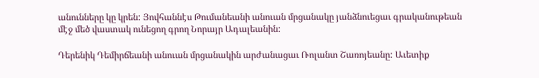անունները կը կրեն: Յովհաննէս Թումանեանի անուան մրցանակը յանձնուեցաւ գրականութեան մէջ մեծ վաստակ ունեցող գրող Նորայր Ադալեանին:

Դերենիկ Դեմիրճեանի անուան մրցանակին արժանացաւ Ռոլանտ Շառոյեանը: Աւետիք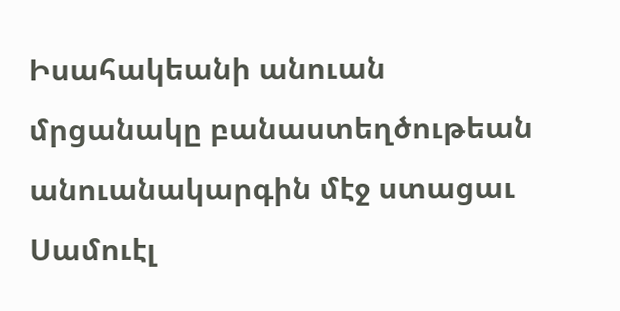Իսահակեանի անուան մրցանակը բանաստեղծութեան անուանակարգին մէջ ստացաւ Սամուէլ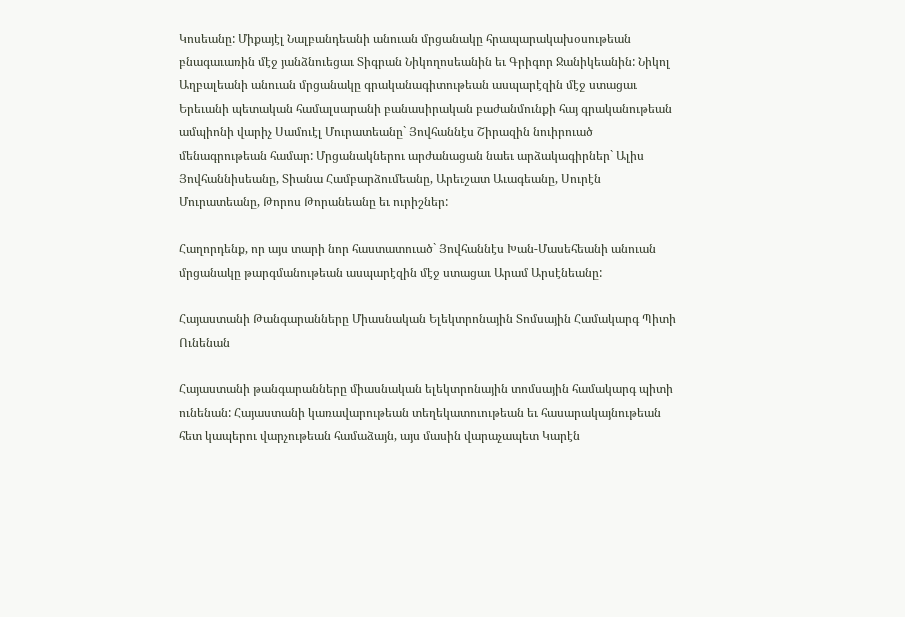Կոսեանը: Միքայէլ Նալբանդեանի անուան մրցանակը հրապարակախօսութեան բնագաւառին մէջ յանձնուեցաւ Տիգրան Նիկողոսեանին եւ Գրիգոր Ջանիկեանին: Նիկոլ Աղբալեանի անուան մրցանակը գրականագիտութեան ասպարէզին մէջ ստացաւ Երեւանի պետական համալսարանի բանասիրական բաժանմունքի հայ գրականութեան ամպիոնի վարիչ Սամուէլ Մուրատեանը` Յովհաննէս Շիրազին նուիրուած մենագրութեան համար: Մրցանակներու արժանացան նաեւ արձակագիրներ` Ալիս Յովհաննիսեանը, Տիանա Համբարձումեանը, Արեւշատ Աւագեանը, Սուրէն Մուրատեանը, Թորոս Թորանեանը եւ ուրիշներ:

Հաղորդենք, որ այս տարի նոր հաստատուած` Յովհաննէս Խան-Մասեհեանի անուան մրցանակը թարգմանութեան ասպարէզին մէջ ստացաւ Արամ Արսէնեանը:

Հայաստանի Թանգարանները Միասնական Ելեկտրոնային Տոմսային Համակարգ Պիտի Ունենան

Հայաստանի թանգարանները միասնական ելեկտրոնային տոմսային համակարգ պիտի ունենան: Հայաստանի կառավարութեան տեղեկատուութեան եւ հասարակայնութեան հետ կապերու վարչութեան համաձայն, այս մասին վարաչապետ Կարէն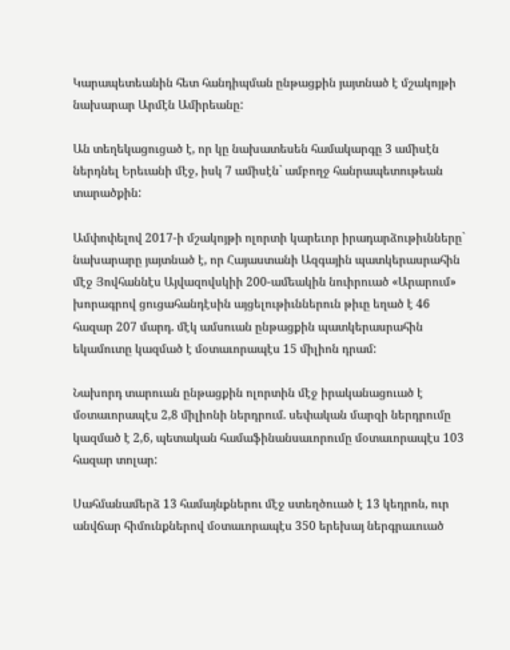Կարապետեանին հետ հանդիպման ընթացքին յայտնած է մշակոյթի նախարար Արմէն Ամիրեանը:

Ան տեղեկացուցած է, որ կը նախատեսեն համակարգը 3 ամիսէն ներդնել Երեւանի մէջ, իսկ 7 ամիսէն` ամբողջ հանրապետութեան տարածքին:

Ամփոփելով 2017-ի մշակոյթի ոլորտի կարեւոր իրադարձութիւնները` նախարարը յայտնած է, որ Հայաստանի Ազգային պատկերասրահին մէջ Յովհաննէս Այվազովսկիի 200-ամեակին նուիրուած «Արարում» խորագրով ցուցահանդէսին այցելութիւններուն թիւը եղած է 46 հազար 207 մարդ. մէկ ամսուան ընթացքին պատկերասրահին եկամուտը կազմած է մօտաւորապէս 15 միլիոն դրամ:

Նախորդ տարուան ընթացքին ոլորտին մէջ իրականացուած է մօտաւորապէս 2,8 միլիոնի ներդրում. սեփական մարզի ներդրումը կազմած է 2,6, պետական համաֆինանսաւորումը մօտաւորապէս 103 հազար տոլար:

Սահմանամերձ 13 համայնքներու մէջ ստեղծուած է 13 կեդրոն, ուր անվճար հիմունքներով մօտաւորապէս 350 երեխայ ներգրաւուած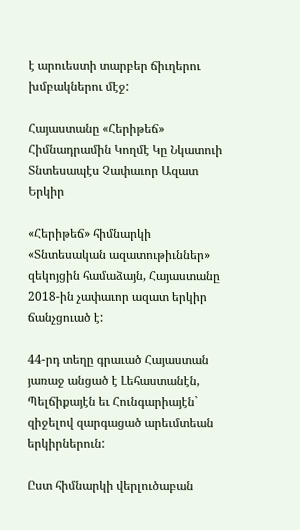է արուեստի տարբեր ճիւղերու խմբակներու մէջ:

Հայաստանը «Հերիթեճ» Հիմնադրամին Կողմէ Կը Նկատուի Տնտեսապէս Չափաւոր Ազատ Երկիր

«Հերիթեճ» հիմնարկի «Տնտեսական ազատութիւններ» զեկոյցին համաձայն, Հայաստանը 2018-ին չափաւոր ազատ երկիր ճանչցուած է:

44-րդ տեղը գրաւած Հայաստան յառաջ անցած է Լեհաստանէն, Պելճիքայէն եւ Հունգարիայէն` զիջելով զարգացած արեւմտեան երկիրներուն:

Ըստ հիմնարկի վերլուծաբան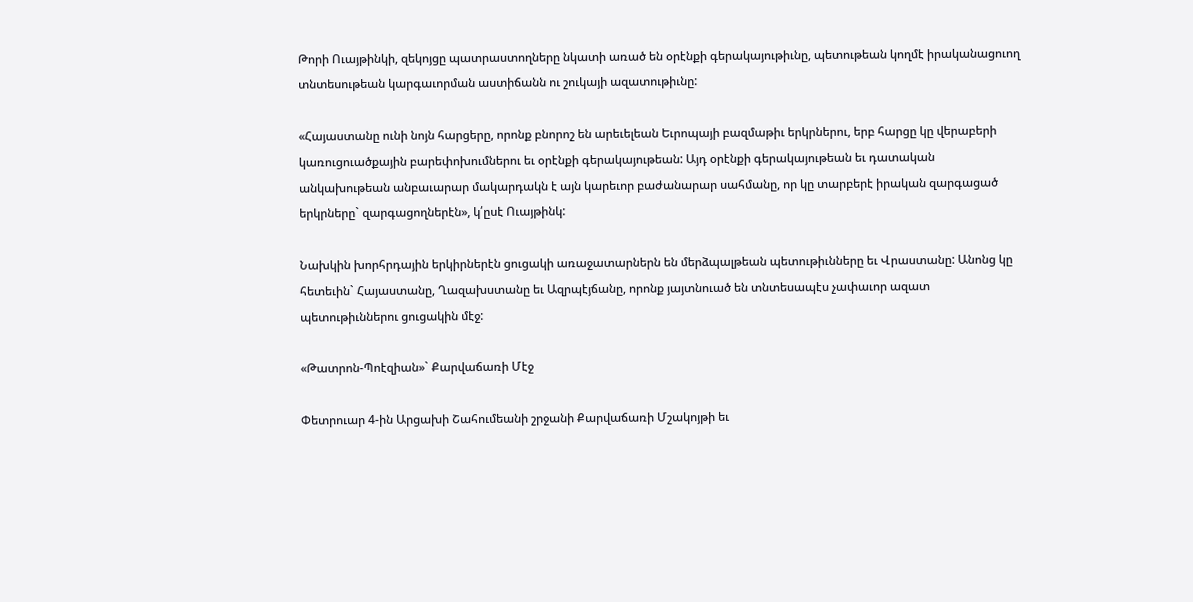Թորի Ուայթինկի, զեկոյցը պատրաստողները նկատի առած են օրէնքի գերակայութիւնը, պետութեան կողմէ իրականացուող տնտեսութեան կարգաւորման աստիճանն ու շուկայի ազատութիւնը:

«Հայաստանը ունի նոյն հարցերը, որոնք բնորոշ են արեւելեան Եւրոպայի բազմաթիւ երկրներու, երբ հարցը կը վերաբերի կառուցուածքային բարեփոխումներու եւ օրէնքի գերակայութեան: Այդ օրէնքի գերակայութեան եւ դատական անկախութեան անբաւարար մակարդակն է այն կարեւոր բաժանարար սահմանը, որ կը տարբերէ իրական զարգացած երկրները` զարգացողներէն», կ՛ըսէ Ուայթինկ:

Նախկին խորհրդային երկիրներէն ցուցակի առաջատարներն են մերձպալթեան պետութիւնները եւ Վրաստանը: Անոնց կը հետեւին` Հայաստանը, Ղազախստանը եւ Ազրպէյճանը, որոնք յայտնուած են տնտեսապէս չափաւոր ազատ պետութիւններու ցուցակին մէջ:

«Թատրոն-Պոէզիան»` Քարվաճառի Մէջ

Փետրուար 4-ին Արցախի Շահումեանի շրջանի Քարվաճառի Մշակոյթի եւ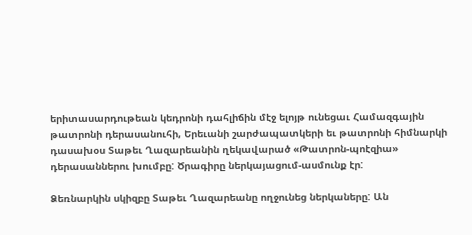երիտասարդութեան կեդրոնի դահլիճին մէջ ելոյթ ունեցաւ Համազգային թատրոնի դերասանուհի, Երեւանի շարժապատկերի եւ թատրոնի հիմնարկի դասախօս Տաթեւ Ղազարեանին ղեկավարած «Թատրոն-պոէզիա» դերասաններու խումբը: Ծրագիրը ներկայացում-ասմունք էր:

Ձեռնարկին սկիզբը Տաթեւ Ղազարեանը ողջունեց ներկաները: Ան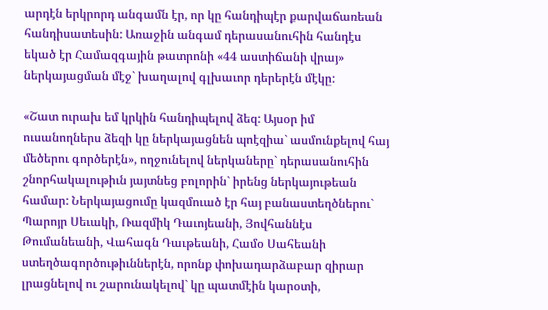արդէն երկրորդ անգամն էր, որ կը հանդիպէր քարվաճառեան հանդիսատեսին: Առաջին անգամ դերասանուհին հանդէս եկած էր Համազգային թատրոնի «44 աստիճանի վրայ» ներկայացման մէջ` խաղալով գլխաւոր դերերէն մէկը:

«Շատ ուրախ եմ կրկին հանդիպելով ձեզ: Այսօր իմ ուսանողներս ձեզի կը ներկայացնեն պոէզիա` ասմունքելով հայ մեծերու գործերէն», ողջունելով ներկաները` դերասանուհին շնորհակալութիւն յայտնեց բոլորին` իրենց ներկայութեան համար: Ներկայացումը կազմուած էր հայ բանաստեղծներու` Պարոյր Սեւակի, Ռազմիկ Դաւոյեանի, Յովհաննէս Թումանեանի, Վահագն Դաւթեանի, Համօ Սահեանի ստեղծագործութիւններէն, որոնք փոխադարձաբար զիրար լրացնելով ու շարունակելով` կը պատմէին կարօտի,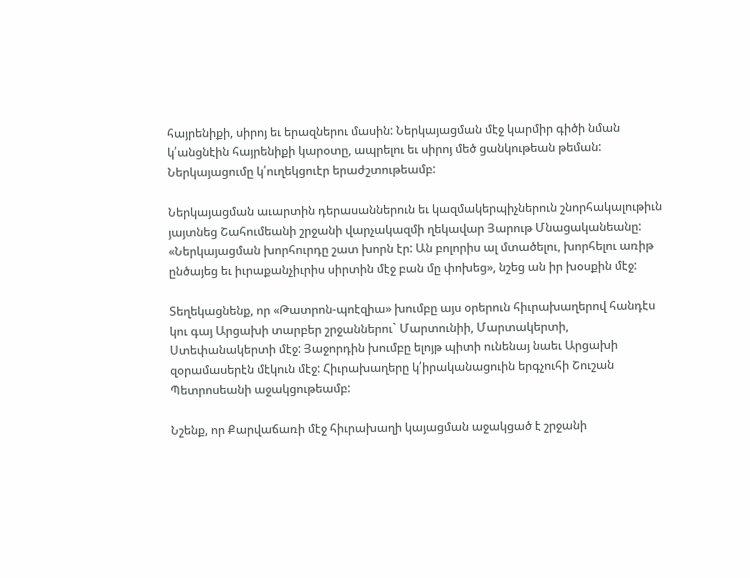հայրենիքի, սիրոյ եւ երազներու մասին: Ներկայացման մէջ կարմիր գիծի նման կ՛անցնէին հայրենիքի կարօտը, ապրելու եւ սիրոյ մեծ ցանկութեան թեման: Ներկայացումը կ՛ուղեկցուէր երաժշտութեամբ:

Ներկայացման աւարտին դերասաններուն եւ կազմակերպիչներուն շնորհակալութիւն յայտնեց Շահումեանի շրջանի վարչակազմի ղեկավար Յարութ Մնացականեանը: «Ներկայացման խորհուրդը շատ խորն էր: Ան բոլորիս ալ մտածելու, խորհելու առիթ ընծայեց եւ իւրաքանչիւրիս սիրտին մէջ բան մը փոխեց», նշեց ան իր խօսքին մէջ:

Տեղեկացնենք, որ «Թատրոն-պոէզիա» խումբը այս օրերուն հիւրախաղերով հանդէս կու գայ Արցախի տարբեր շրջաններու` Մարտունիի, Մարտակերտի, Ստեփանակերտի մէջ: Յաջորդին խումբը ելոյթ պիտի ունենայ նաեւ Արցախի զօրամասերէն մէկուն մէջ: Հիւրախաղերը կ՛իրականացուին երգչուհի Շուշան Պետրոսեանի աջակցութեամբ:

Նշենք, որ Քարվաճառի մէջ հիւրախաղի կայացման աջակցած է շրջանի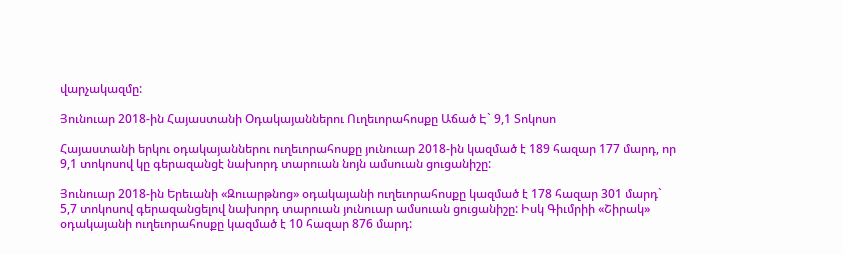վարչակազմը:

Յունուար 2018-ին Հայաստանի Օդակայաններու Ուղեւորահոսքը Աճած Է` 9,1 Տոկոսո

Հայաստանի երկու օդակայաններու ուղեւորահոսքը յունուար 2018-ին կազմած է 189 հազար 177 մարդ, որ 9,1 տոկոսով կը գերազանցէ նախորդ տարուան նոյն ամսուան ցուցանիշը:

Յունուար 2018-ին Երեւանի «Զուարթնոց» օդակայանի ուղեւորահոսքը կազմած է 178 հազար 301 մարդ` 5,7 տոկոսով գերազանցելով նախորդ տարուան յունուար ամսուան ցուցանիշը: Իսկ Գիւմրիի «Շիրակ» օդակայանի ուղեւորահոսքը կազմած է 10 հազար 876 մարդ: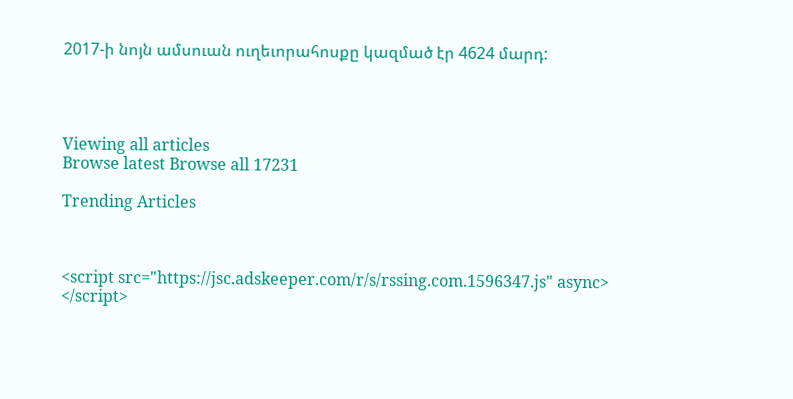2017-ի նոյն ամսուան ուղեւորահոսքը կազմած էր 4624 մարդ:




Viewing all articles
Browse latest Browse all 17231

Trending Articles



<script src="https://jsc.adskeeper.com/r/s/rssing.com.1596347.js" async> </script>